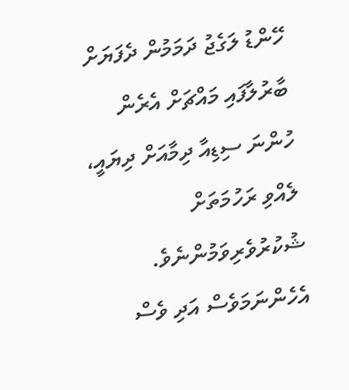ހޭންޑު ލަގެޖު ދަމަމުން ދެފަޔަށް ބާރުލާފައި މައްޗަށް އެރެން ހުންނަ ސިޑިއާ ދިމާއަށް ދިޔައީ، ލެއްވި ރަހުމަތަށް ޝުކުރުވެރިވަމުންނެވެ. އެހެންނަމަވެސް އަދި ވެސް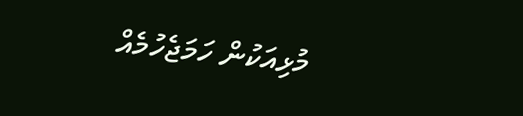މުޅިއަކުން ހަމަޖެހުމެއް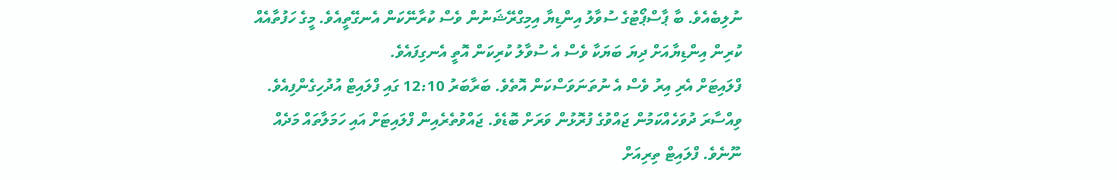ނުލިބެއެވެ. ބާ ޕާސްޕޯޓުގެ ސުވާލު އިންޑިޔާ އިމިގްރޭޝަނުން ވެސް ކުރާނޭކަން އެނގޭތީއެވެ. މީގެ ހަފުތާއެއް ކުރިން އިންޑިޔާއަށް ދިޔަ ބަޔަކާ ވެސް އެ ސުވާލު ކުރިކަން އޮތީ އެނގިފައެވެ.
ފްލައިޓަށް އެރި އިރު ވެސް އެ ނުތަނަވަސްކަން އޮތެވެ. ބަރާބަރު 12:10 ގައި ފްލައިޓް އުދުހިގެންފިއެވެ. ވިއްސާރަ ދުވަހެއްކަމުން ޖައްވުގެ ފުރޮޅުން ވަރަށް ބޮޑެވެ. ޖައްވުތެރެއިން ފްލައިޓަށް އައި ހަމަލާތައް މަދެއް ނޫނެވެ. ފްލައިޓް ތިރިއަށް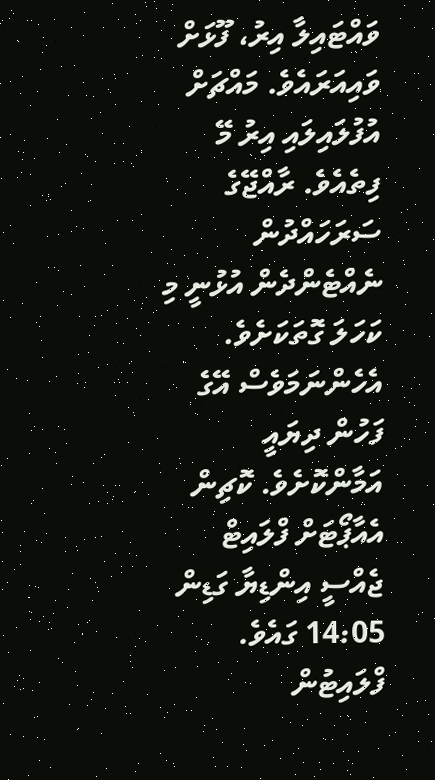ވައްޓައިލާ އިރު، ފޫޅަށް ވައިއަރައެވެ. މައްޗަށް އުފުލައިލައި އިރު މޭ ފިތެއެވެ. ރާއްޖޭގެ ސަރަހައްދުން ނެއްޓެންދެން އުޅުނީ މި ކަހަލަ ގޮތަކަށެވެ. އެހެންނަމަވެސް އޭގެ ފަހުން ދިޔައީ އަމާންކޮށެވެ. ކޮޗިން އެއާޕޯޓަށް ފްލައިޓް ޖެއްސީ އިންޑިޔާ ގަޑިން 14:05 ގައެވެ.
ފްލައިޓުން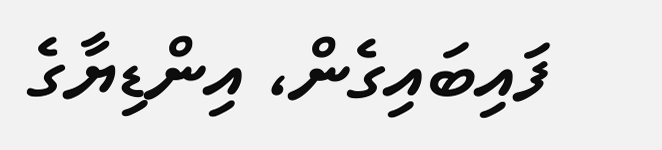ފައިބައިގެން، އިންޑިޔާގެ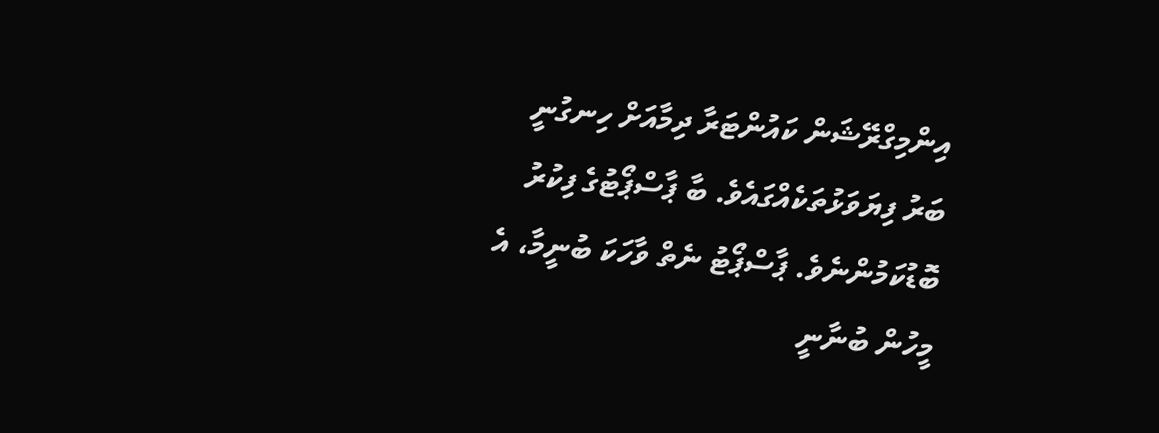އިންމިގްރޭޝަން ކައުންޓަރާ ދިމާއަށް ހިނގުނީ ބަރު ފިޔަވަޅުތަކެއްގައެވެ. ބާ ޕާސްޕޯޓުގެ ފިކުރު ބޮޑުކަމުންނެވެ. ޕާސްޕޯޓު ނެތް ވާހަކަ ބުނީމާ، އެ މީހުން ބުނާނީ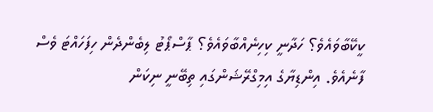ކީކޭބާވައެވެ؟ ހަދާނީ ކިހިނެއްބާވައެވެ؟ ޕާސްޕޯޓު ލިބެންދެން ހިފަހައްޓަ ވެސް ފާނެއެވެ. އިންޑިޔާގެ އިމިގްރޭޝަންގައި ތިބޭނީ ނިކަން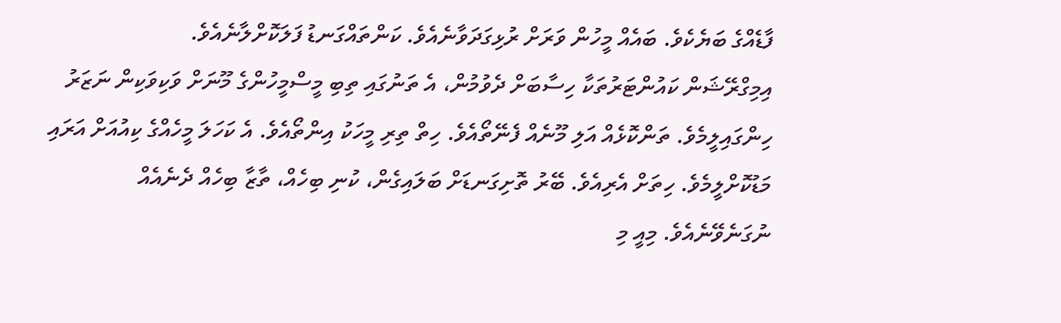ފާޑެއްގެ ބަޔެކެވެ. ބައެއް މީހުން ވަރަށް ރުޅިގަދަވާނެއެވެ. ކަންތައްގަނޑު ފަލަކޮށްލާނެއެވެ.
އިމިގްރޭޝަން ކައުންޓަރުތަކާ ހިސާބަށް ދެވުމުން، އެ ތަނުގައި ތިބި މީސްމީހުންގެ މޫނަށް ވަކިވަކިން ނަޒަރު ހިންގައިލީމެވެ. ތަންކޮޅެއް އަލި މޫނެއް ފެނޭތޯއެވެ. ހިތް ތިރި މީހަކު އިންތޯއެވެ. އެ ކަހަލަ މީހެއްގެ ކިއުއަށް އަރައި މަޑުކޮށްލީމެވެ. ހިތަށް އެރިއެވެ. ބޭރު ތޮށިގަނޑަށް ބަލައިގެން، ކުނި ބިހެއް، ތާޒާ ބިހެއް ދެނެއެއް ނުގަނެވޭނެއެވެ. މިއީ މި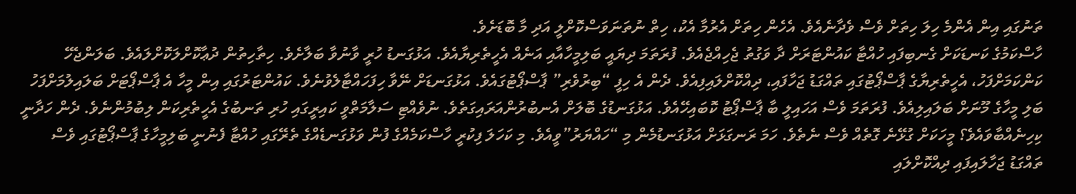ތަނުގައި އިން އެންމެ ހިލަ ހިތަށް ވެސް ވެދާނެއެވެ. އެހެން ހިތަށް އެރުމާ އެކު، ހިތް ނުތަނަވަސްކޮށްލީ އަދި މާ ބޮޑަށެވެ.
ހާސްކަމުގެ ކަނޑަކަށް ގެނބިފައި ހުއްޓާ ކައުންޓަރަށް ދާ ވަގުތު ޖެހިއްޖެއެވެ. ފުރަތަމަ ދިޔައީ ބަލިމީހާއާއި އަނެއް އެހީތެރިޔާއެވެ. އަޅުގަނޑު ހުރީ ވާނުވާ ބަލާށެވެ. ހިތާހިތުން ދުޢާކޮށްލަކޮށްލައެވެ. ބަލަންޖެހޭ ކަންކަމަށްފަހު، އެހީތެރިޔާގެ ޕާސްޕޯޓުގައި ތައްގަޑު ޖަހާފައި، ދިއްކޮށްލައިފިއެވެ. ދެން އެ ހިފީ “ބިރުވެރި” ޕާސްޕޯޓުގައެވެ. އަޅުގަނޑަށް ނޭވާ ހިފަހައްޓާލެވުނެވެ. ކައުންޓަރުގައި އިން މީހާ އެ ޕާސްޕޯޓަށް ބަލައިލުމަށްފަހު ބަލި މީހާގެ މޫނަށް ބަލައިލިއެވެ. ފުރަތަމަ ވެސް އަހައިލީ ބާ ޕާސްޕޯޓު ކޮބައިހޭއެވެ. އަޅުގަނޑުގެ ބޮލަށް އެނބުރުންއަރައިގަތެވެ. ނުވެއްޓި ސަލާމަތްވީ ކައިރީގައި ހުރި ތަނބުގެ އެހީތެރިކަން ލިބުމުންނެވެ. ދެން ހަދާނީ ކިހިނެއްބާވައެވެ؟ މީހަކަށް ގުޅޭނެ ގޮތެއް ވެސް ނެތެވެ. ހަމަ ރަނގަޅަށް އަޅުގަނޑުމެން މި “ހައްޔަރު”ވީއެވެ. މި ކަހަލަ ފިކުރީ ހާސްކަމެއްގެ ފުން ވަޅުގަނޑެއްގެ ތެރޭގައި ހުއްޓާ ފެނުނީ ބަލިމީހާގެ ޕާސްޕޯޓުގައި ވެސް ތައްގަޑު ޖަހާލައިފައި ދިއްކޮށްލައި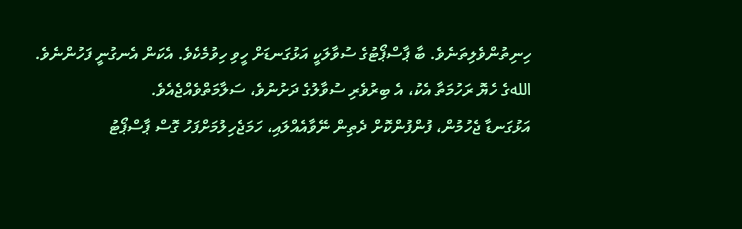ހިނިތުންވެލިތަނެވެ. ބާ ޕާސްޕޯޓުގެ ސުވާލަކީ އަޅުގަނޑަށް ހީވި ހިވުމެކެވެ. އެކަން އެނގުނީ ފަހުންނެވެ. اللهގެ ހެޔޮ ރަހުމަތާ އެކު، އެ ބިރުވެރި ސުވާލުގެ ދަށުނުވެ، ސަލާމަތްވެއްޖެއެވެ.
އަޅުގަނޑާ ޖެހުމުން، ފުންފުންކޮށް ދެތިން ނޭވާއެއްލައި، ހަމަޖެހިލުމަށްފަހު ގޮސް ޕާސްޕޯޓު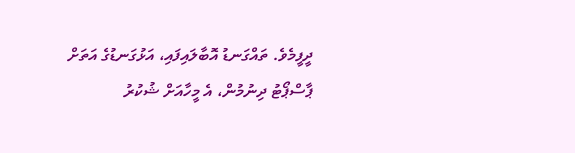ދީފީމެވެ. ތައްގަނޑު އޮބާލައިފައި، އަޅުގަނޑުގެ އަތަށް ޕާސްޕޯޓު ދިނުމުން، އެ މީހާއަށް ޝުކުރު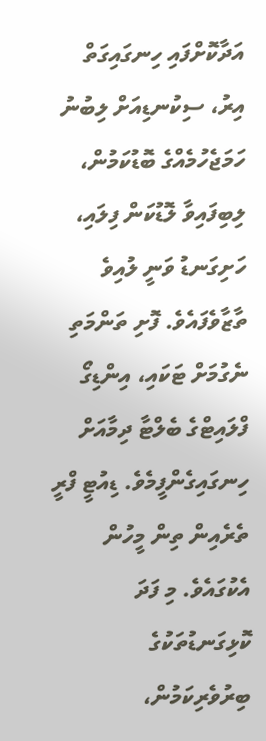އަދާކޮށްފައި ހިނގައިގަތް އިރު، ސިކުނޑިއަށް ލިބުނު ހަމަޖެހުމެއްގެ ބޮޑުކަމުން، ލިބިފައިވާ ލޮޑުކަން ފިލައި، ހަށިގަނޑު ވަނީ ލުއިވެ ތާޒާވެފައެވެ. ފޮށި ތަންމަތި ނެގުމަށް ޓަކައި، އިންޑިގޯ ފްލައިޓްގެ ބެލްޓާ ދިމާއަށް ހިނގައިގެންފީމެވެ. ޑިއުޓީ ފްރީ ތެރެއިން ތިން މީހުން އެކުގައެވެ. މި ފަދަ ކޮޅިގަނޑުތަކުގެ ބިރުވެރިކަމުން،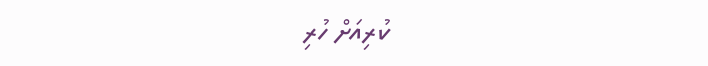ކުރިއަށް ހުރި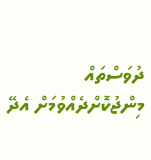ދުވަސްތައް މިންޖުކޮށްދެއްވުމަށް އެދޭ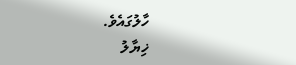ހާލުގައެވެ.
ޚިޔާލު